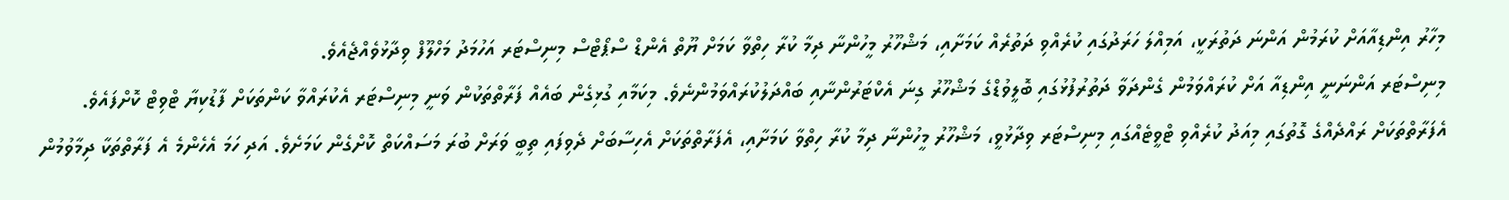މިހާރު އިންޑިއާއަށް ކުރަމުން އަންނަ ދަތުރަކީ، އަމިއްލަ ހަރަދުގައި ކުރެއްވި ދަތުރެއް ކަމަށާއި، މަޝްހޫރު މީހުންނާ ދިމާ ކުރާ ހިތްވާ ކަމަށް ޔޫތް އެންޑް ސްޕޯޓްސް މިނިސްޓަރ އަހުމަދު މަހްލޫފް ވިދާޅުވެއްޖެއެވެ.
މިނިސްޓަރ އަންނަނީ އިންޑިއާ އަށް ކުރައްވަމުން ގެންދަވާ ދަތުރުފުޅުގައި ބޮލީވުޑްގެ މަޝްހޫރު ގިނަ އެކްޓަރުންނާއި ބައްދަލުކުރައްވަމުންނެވެ. މިކަމާއި ގުޅިގެން ބައެއް ފަރާތްތަކުން ވަނީ މިނިސްޓަރ އެކުރައްވާ ކަންތަކަށް ފާޑުކިޔާ ޓްވިޓް ކޮށްފައެވެ.
އެފަރާތްތަކަށް ރައްދެއްގެ ގޮތުގައި މިއަދު ކުރެއްވި ޓްވީޓެއްގައި މިނިސްޓަރ ވިދާޅުވީ، މަޝްހޫރު މީހުންނާ ދިމާ ކުރާ ހިތްވާ ކަމަށާއި، އެފަރާތްތަކަށް އެހިސާބަށް ދެވިފައި ތިބީ ވަރަށް ބުރަ މަސައްކަތް ކޮށްގެން ކަމަށެވެ. އަދި ހަމަ އެހެންމެ އެ ފަރާތްތަކާ ދިމާވުމުން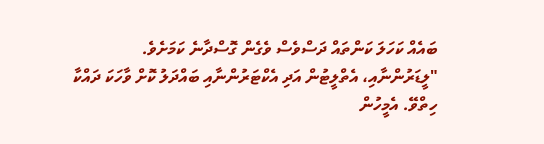ބައެއް ކަހަލަ ކަންތައް ދަސްވެސް ވެގެން ގޮސްދާނެ ކަމަށެވެ.
"ލީޑަރުންނާއި، އެތްލީޓުން އަދި އެކްޓަރުންނާއި ބައްދަލު ކޮށް ވާހަކަ ދައްކާ ހިތްވޭ. އެމީހުން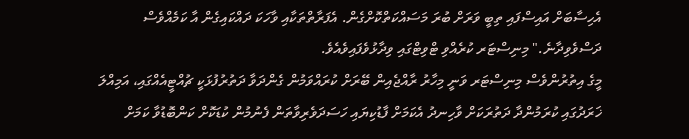އެހިސާބަށް އައިސްފައި ތިބީ ވަރަށް ބުރަ މަސައްކަތްކޮށްގެން. އެފަރާތްތަކާއި ވާހަކަ ދައްކައިގެން އާ ކަމެއްވެސް ދަސްވެވިދާނެ." މިނިސްޓަރ ކުރެއްވި ޓްވިޓްގައި ވިދާޅުވެފައިވެއެވެ.
މީގެ އިތުރުންވެސް މިނިސްޓަރ ވަނީ މިހާރު ރާއްޖެއިން ބޭރަށް ކުރައްވަމުން ގެންދަވާ ދަތުރުފުޅަކީ ޗުއްޓީއެއްގައި، އަމިއްލަ ޚަރަދުގައި ކުރަމުންދާ ދަތުރަކަށް ވާހިނދު އެކަމަށް ފާޑުކިޔައި ހަސަދަވެރިވާތަން ފެނުމުން ކުޑަކޮށް ކަންބޮޑުވާ ކަމަށް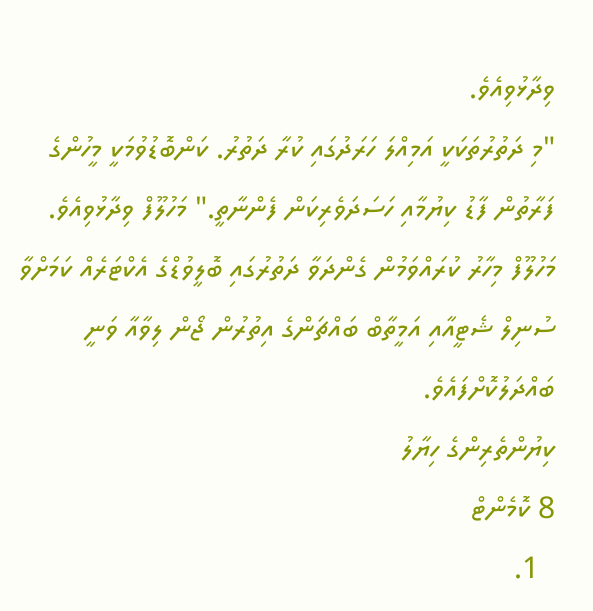ވިދާޅުވިއެވެ.
"މި ދަތުރުތަކަކީ އަމިއްލަ ހަރަދުގައި ކުރާ ދަތުރު. ކަންބޮޑުވުމަކީ މީހުންގެ ފަރާތުން ފާޑު ކިޔުމާއި ހަސަދަވެރިކަން ފެންނާތީ." މަހުލޫފް ވިދާޅުވިއެވެ.
މަހުލޫފް މިހާރު ކުރައްވަމުން ގެންދަވާ ދަތުރުގައި ބޮލީވުޑްގެ އެކްޓަރެއް ކަމަށްވާ ސުނިލް ޝެޓީއާއި އަމީތާބް ބައްޗަންގެ އިތުރުން ޖޯން ލިވާއާ ވަނީ ބައްދަލުކޮށްފައެވެ.
ކިޔުންތެރިންގެ ހިޔާލު
8 ކޮމެންޓް
  1.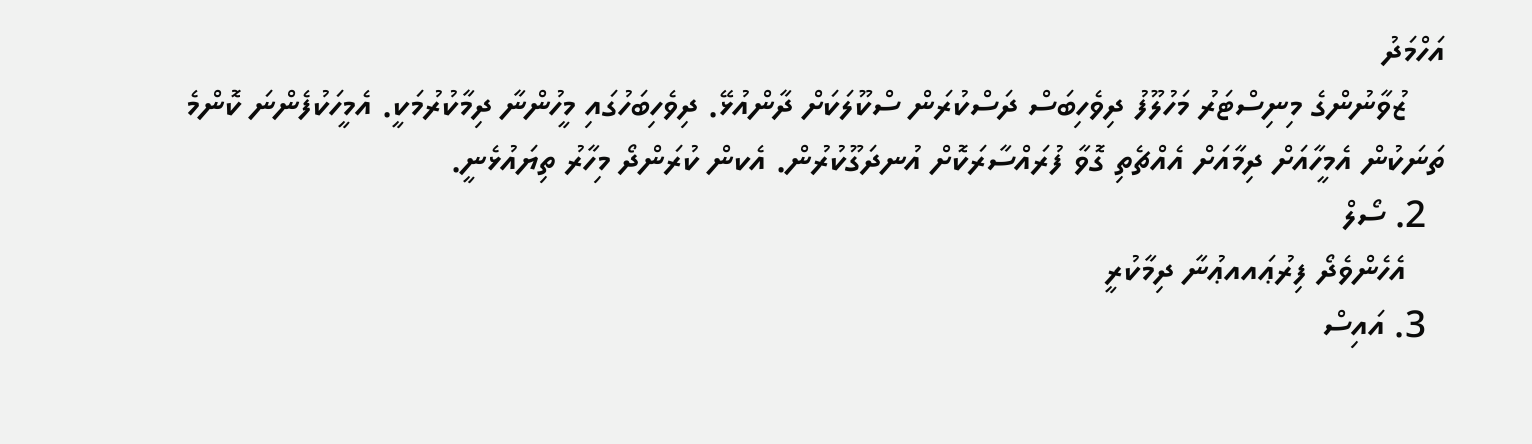އަހްމަދު
    ޒުވާނުންގެ މިނިސްޓަރު މަހުލޫފު ދިވެހިބަސް ދަސްކުރަން ސްކޫލަކަށް ދާންއުޅޭ. ދިވެހިބަހުގައި މީހުންނާ ދިމާކުރުމަކީ. އެމީހަކުފެންނަ ކޮންމެ ތަނަކުން އެމީހާއަށް ދިމާއަށް އެއްޗެތި ގޮވާ ފުރައްސާރަކޮށް އުނދަގޫކުރުން. އެކން ކުރަންދޯ މިހާރު ތިޔައުޅެނީ.
  2. ސޯލް
    އެހެންވެދޯ ފިރުޢައއޢުނާ ދިމާކުރީ
  3. އައިސް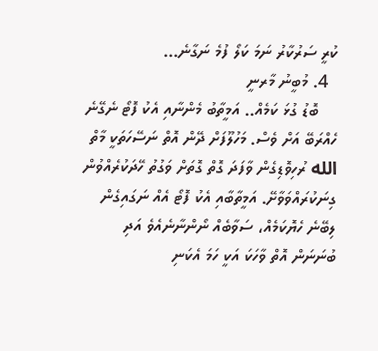ކުރީ ސަރުކާރު ނަމަ ކަލޯ ފުމެ ނަގާނެ...
  4. މުބީނު މާރނީ
    ބޮޑު ގުޅަ ކަމެއް.. އަމީތާބު މެންނާއި އެކު ފޮޓޯ ނެގޭނެ ހެއްރަބޭ އަށް ވެސް. މަހުލޫފަށް ދޭން އޮތް ނަސޭހަތަކީ މާތް الله ރުހިވޮޑިގެން ވާފަދަ ގޮތް ގޮތަށް ވަގުތު ހޭދަކުރެއްވުން ގިނަކުރައްވަވާށޭ. އަމީތާބާއި އެކު ފޮޓޯ އެއް ނަގައިގެން ލިބޭނެ ހެޔޮކަމެއް، ސަވާބެއް ނޯންނާނެއެވެ އަދި ބުނަނަން އޮތް ވާހަކަ އަކީ ހަމަ އެކަނި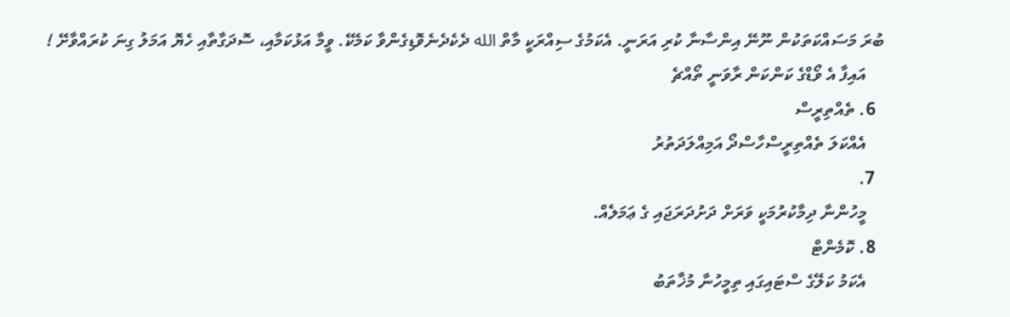ބުރަ މަސައްކަތަކުން ނޫނޭ އިންސާނާ ކުރި އަރަނީ. އެކަމުގެ ސިއްރަކީ މާތް الله ދެކެދެނެވޮޑިގެންވާ ކަމެކޭ. ވީމާ އަޅުކަމާއި، ސޮދަގާތާއި ހެޔޮ އަމަލު ގިނަ ކުރައްވާށޭ !
    އައިފާ އެ ވޯޑްގެ ކަންކަން ރާވަނީ ތޯއްޗެ
  6. ތެއްތިރީސް
    އެއްކަލަ ތެއްތިރީސްހާސްދޯ އަމިއްލަދަތުރު
  7.
    މީހުންނާ ދިމާކުރުމަކީ ވަރަށް ދަށުދަރަޖައި ގެ ޢަމަލެއް.
  8. ކޮމެންޓް
    އެކަމު ކަލޭގެ ސްޓައިގައި ތިމީހުނާ މުޚާތަބު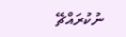ނުކުރައްޗޭ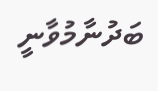ބަދުނާމުވާނީ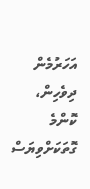އަހަރުމެން ދިވެހިން، ކޮންމެ ގޮތަކަށްވިޔަސް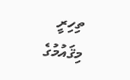ތިހިރީ މިޤައުމުގެ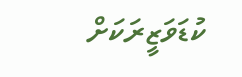ކުޑަވަޒީރަކަށް